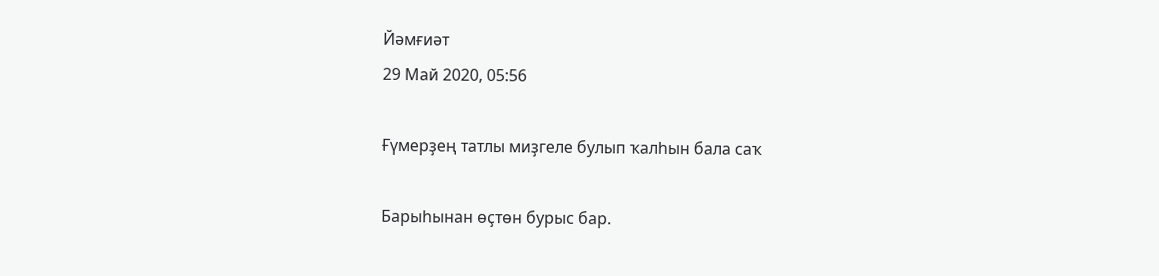Йәмғиәт
29 Май 2020, 05:56

Ғүмерҙең татлы миҙгеле булып ҡалһын бала саҡ

Барыһынан өҫтөн бурыс бар.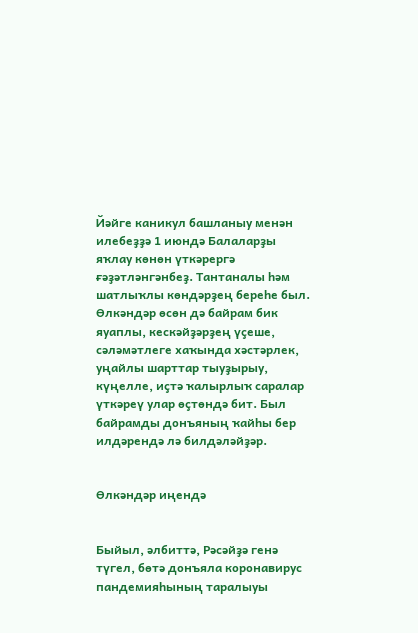Йәйге каникул башланыу менән илебеҙҙә 1 июндә Балаларҙы яҡлау көнөн үткәрергә ғәҙәтләнгәнбеҙ. Тантаналы һәм шатлыҡлы көндәрҙең береһе был. Өлкәндәр өсөн дә байрам бик яуаплы, кескәйҙәрҙең үҫеше, сәләмәтлеге хаҡында хәстәрлек, уңайлы шарттар тыуҙырыу, күңелле, иҫтә ҡалырлыҡ саралар үткәреү улар өҫтөндә бит. Был байрамды донъяның ҡайһы бер илдәрендә лә билдәләйҙәр.


Өлкәндәр иңендә


Быйыл, әлбиттә, Рәсәйҙә генә түгел, бөтә донъяла коронавирус пандемияһының таралыуы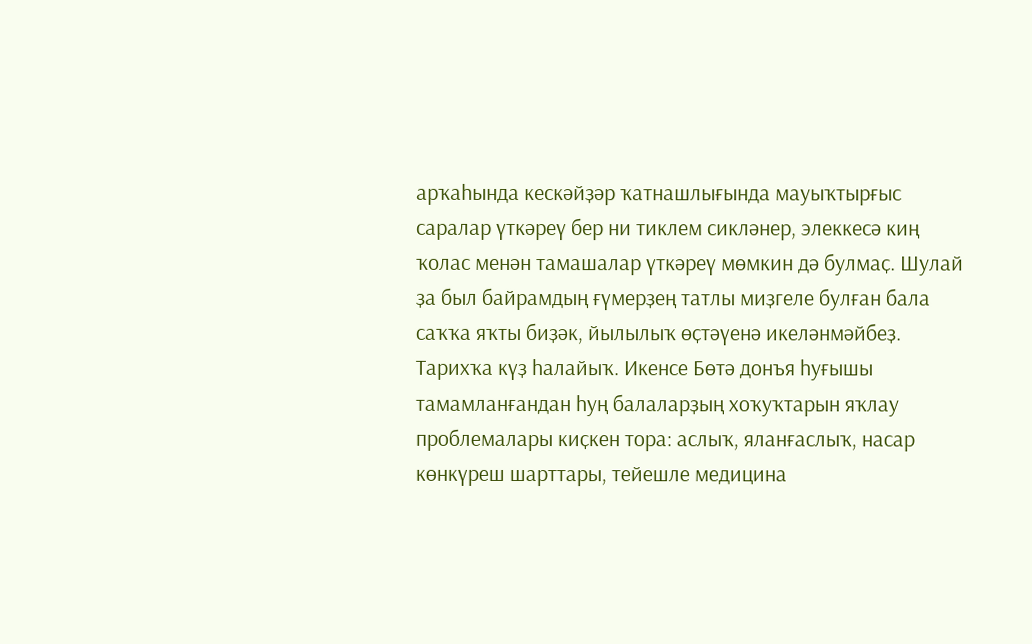арҡаһында кескәйҙәр ҡатнашлығында мауыҡтырғыс саралар үткәреү бер ни тиклем сикләнер, элеккесә киң ҡолас менән тамашалар үткәреү мөмкин дә булмаҫ. Шулай ҙа был байрамдың ғүмерҙең татлы миҙгеле булған бала саҡҡа яҡты биҙәк, йылылыҡ өҫтәүенә икеләнмәйбеҙ.
Тарихҡа күҙ һалайыҡ. Икенсе Бөтә донъя һуғышы тамамланғандан һуң балаларҙың хоҡуҡтарын яҡлау проблемалары киҫкен тора: аслыҡ, яланғаслыҡ, насар көнкүреш шарттары, тейешле медицина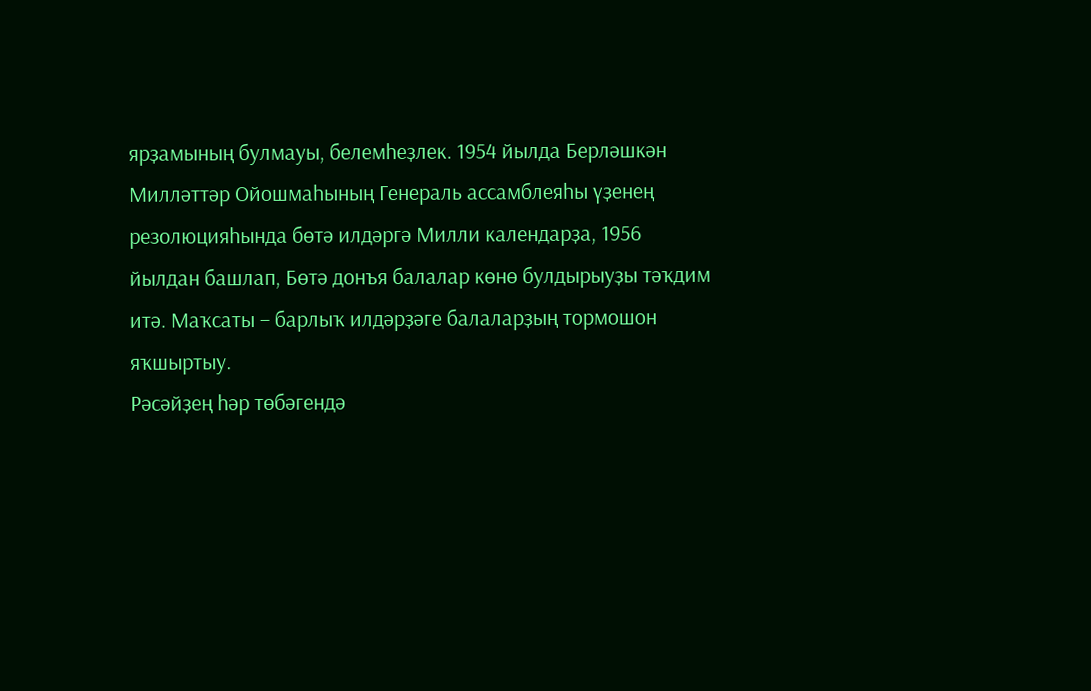ярҙамының булмауы, белемһеҙлек. 1954 йылда Берләшкән Милләттәр Ойошмаһының Генераль ассамблеяһы үҙенең резолюцияһында бөтә илдәргә Милли календарҙа, 1956 йылдан башлап, Бөтә донъя балалар көнө булдырыуҙы тәҡдим итә. Маҡсаты – барлыҡ илдәрҙәге балаларҙың тормошон яҡшыртыу.
Рәсәйҙең һәр төбәгендә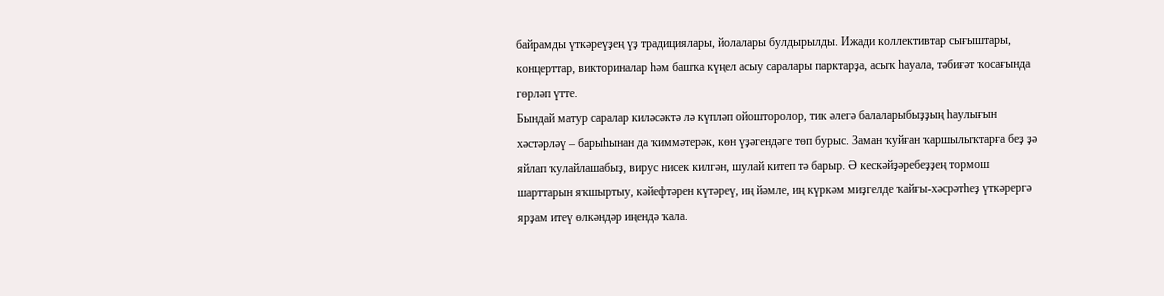байрамды үткәреүҙең үҙ традициялары, йолалары булдырылды. Ижади коллективтар сығыштары, концерттар, викториналар һәм башҡа күңел асыу саралары парктарҙа, асыҡ һауала, тәбиғәт ҡосағында гөрләп үтте.
Бындай матур саралар киләсәктә лә күпләп ойошторолор, тик әлегә балаларыбыҙҙың һаулығын хәстәрләү – барыһынан да ҡиммәтерәк, көн үҙәгендәге төп бурыс. Заман ҡуйған ҡаршылыҡтарға беҙ ҙә яйлап ҡулайлашабыҙ, вирус нисек килгән, шулай китеп тә барыр. Ә кескәйҙәребеҙҙең тормош шарттарын яҡшыртыу, кәйефтәрен күтәреү, иң йәмле, иң күркәм миҙгелде ҡайғы-хәсрәтһеҙ үткәрергә ярҙам итеү өлкәндәр иңендә ҡала.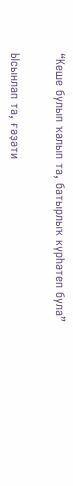“Кеше булып ҡалып та, батырлыҡ күрһәтеп була”


Ысынлап та, ғәҙәти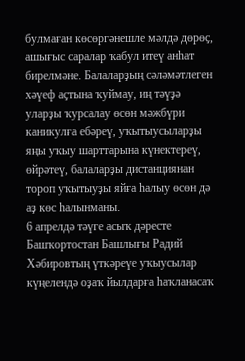булмаған көсөргәнешле мәлдә дөрөҫ, ашығыс саралар ҡабул итеү анһат бирелмәне. Балаларҙың сәләмәтлеген хәүеф аҫтына ҡуймау, иң тәүҙә уларҙы ҡурсалау өсөн мәжбүри каникулға ебәреү, уҡытыусыларҙы яңы уҡыу шарттарына күнектереү, өйрәтеү, балаларҙы дистанциянан тороп уҡытыуҙы яйға һалыу өсөн дә аҙ көс һалынманы.
6 апрелдә тәүге асыҡ дәресте Башҡортостан Башлығы Радий Хәбировтың үткәреүе уҡыусылар күңелендә оҙаҡ йылдарға һаҡланасаҡ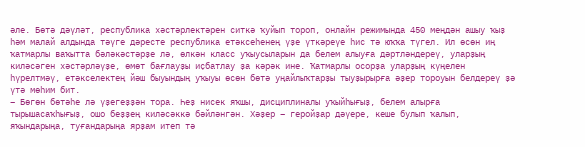әле. Бөтә дәүләт, республика хәстәрлектәрен ситкә ҡуйып тороп, онлайн режимында 450 меңдән ашыу ҡыҙ һәм малай алдында тәүге дәресте республика етәксеһенең үҙе үткәреүе һис тә юҡҡа түгел. Ил өсөн иң ҡатмарлы ваҡытта бәләкәстәрҙе лә, өлкән класс уҡыусыларын да белем алыуға дәртләндереү, уларҙың киләсәген хәстәрләүҙе, өмөт бағлауҙы иҫбатлау ҙа кәрәк ине. Ҡатмарлы осорҙа уларҙың күңелен һүрелтмәү, етәкселектең йәш быуындың уҡыуы өсөн бөтә уңайлыҡтарҙы тыуҙырырға әҙер тороуын белдереү ҙә үтә мөһим бит.
– Бөгөн бөтәһе лә үҙегеҙҙән тора. Һеҙ нисек яҡшы, дисциплиналы уҡыйһығыҙ, белем алырға тырышасаҡһығыҙ, ошо беҙҙең киләсәккә бәйләнгән. Хәҙер – геройҙар дәүере, кеше булып ҡалып, яҡындарыңа, туғандарыңа ярҙам итеп тә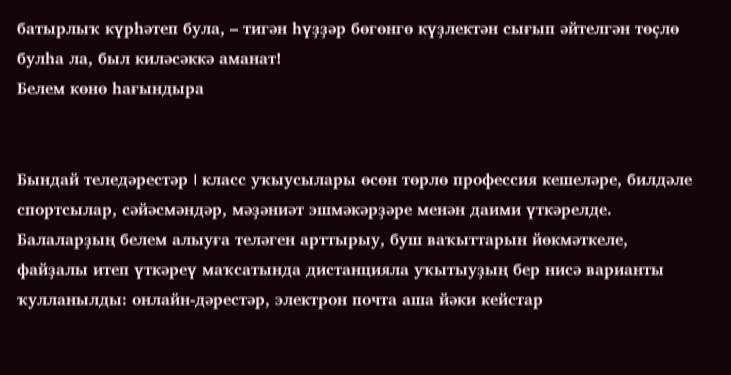батырлыҡ күрһәтеп була, – тигән һүҙҙәр бөгөнгө күҙлектән сығып әйтелгән төҫлө булһа ла, был киләсәккә аманат!
Белем көнө һағындыра


Бындай теледәрестәр I класс уҡыусылары өсөн төрлө профессия кешеләре, билдәле спортсылар, сәйәсмәндәр, мәҙәниәт эшмәкәрҙәре менән даими үткәрелде.
Балаларҙың белем алыуға теләген арттырыу, буш ваҡыттарын йөкмәткеле, файҙалы итеп үткәреү маҡсатында дистанцияла уҡытыуҙың бер нисә варианты ҡулланылды: онлайн-дәрестәр, электрон почта аша йәки кейстар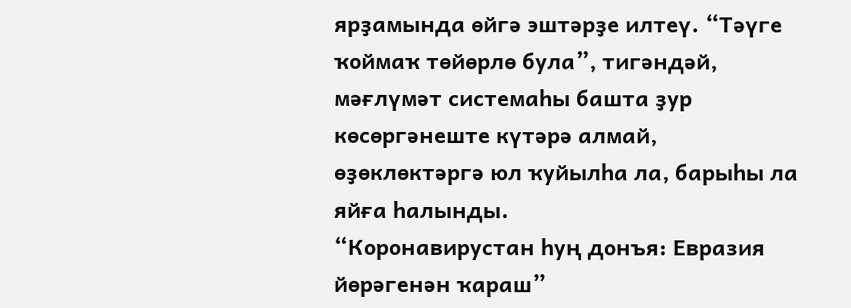ярҙамында өйгә эштәрҙе илтеү. “Тәүге ҡоймаҡ төйөрлө була”, тигәндәй, мәғлүмәт системаһы башта ҙур көсөргәнеште күтәрә алмай, өҙөклөктәргә юл ҡуйылһа ла, барыһы ла яйға һалынды.
“Коронавирустан һуң донъя: Евразия йөрәгенән ҡараш”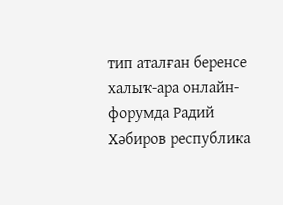тип аталған беренсе халыҡ-ара онлайн-форумда Радий Хәбиров республика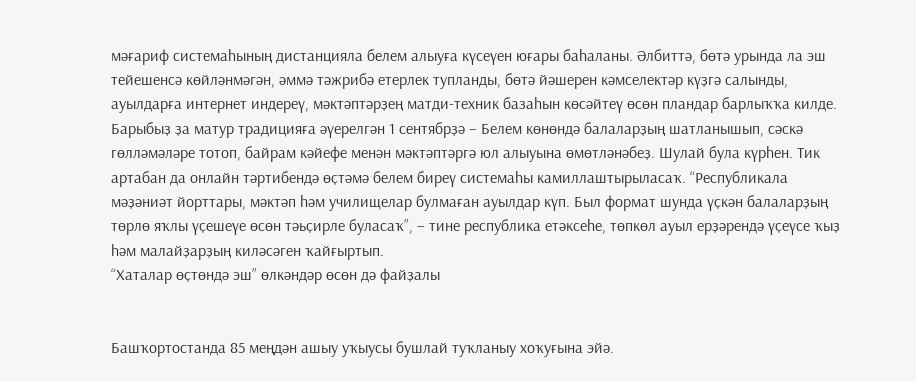мәғариф системаһының дистанцияла белем алыуға күсеүен юғары баһаланы. Әлбиттә, бөтә урында ла эш тейешенсә көйләнмәгән, әммә тәжрибә етерлек тупланды, бөтә йәшерен кәмселектәр күҙгә салынды, ауылдарға интернет индереү, мәктәптәрҙең матди-техник базаһын көсәйтеү өсөн пландар барлыҡҡа килде.
Барыбыҙ ҙа матур традицияға әүерелгән 1 сентябрҙә – Белем көнөндә балаларҙың шатланышып, сәскә гөлләмәләре тотоп, байрам кәйефе менән мәктәптәргә юл алыуына өмөтләнәбеҙ. Шулай була күрһен. Тик артабан да онлайн тәртибендә өҫтәмә белем биреү системаһы камиллаштырыласаҡ. “Республикала мәҙәниәт йорттары, мәктәп һәм училищелар булмаған ауылдар күп. Был формат шунда үҫкән балаларҙың төрлө яҡлы үҫешеүе өсөн тәьҫирле буласаҡ”, – тине республика етәксеһе, төпкөл ауыл ерҙәрендә үҫеүсе ҡыҙ һәм малайҙарҙың киләсәген ҡайғыртып.
“Хаталар өҫтөндә эш” өлкәндәр өсөн дә файҙалы


Башҡортостанда 85 меңдән ашыу уҡыусы бушлай туҡланыу хоҡуғына эйә.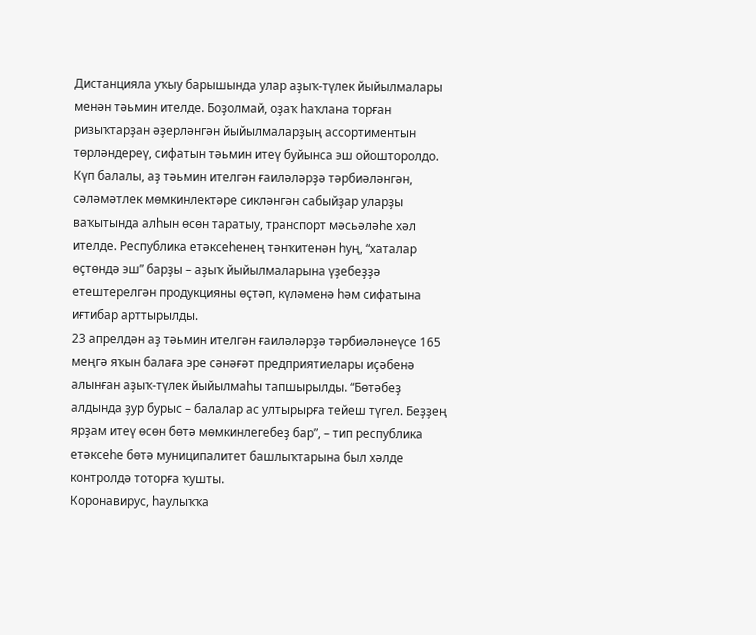Дистанцияла уҡыу барышында улар аҙыҡ-түлек йыйылмалары менән тәьмин ителде. Боҙолмай, оҙаҡ һаҡлана торған ризыҡтарҙан әҙерләнгән йыйылмаларҙың ассортиментын төрләндереү, сифатын тәьмин итеү буйынса эш ойошторолдо. Күп балалы, аҙ тәьмин ителгән ғаиләләрҙә тәрбиәләнгән, сәләмәтлек мөмкинлектәре сикләнгән сабыйҙар уларҙы ваҡытында алһын өсөн таратыу, транспорт мәсьәләһе хәл ителде. Республика етәксеһенең тәнҡитенән һуң, “хаталар өҫтөндә эш” барҙы – аҙыҡ йыйылмаларына үҙебеҙҙә етештерелгән продукцияны өҫтәп, күләменә һәм сифатына иғтибар арттырылды.
23 апрелдән аҙ тәьмин ителгән ғаиләләрҙә тәрбиәләнеүсе 165 меңгә яҡын балаға эре сәнәғәт предприятиелары иҫәбенә алынған аҙыҡ-түлек йыйылмаһы тапшырылды. “Бөтәбеҙ алдында ҙур бурыс – балалар ас ултырырға тейеш түгел. Беҙҙең ярҙам итеү өсөн бөтә мөмкинлегебеҙ бар”, – тип республика етәксеһе бөтә муниципалитет башлыҡтарына был хәлде контролдә тоторға ҡушты.
Коронавирус, һаулыҡҡа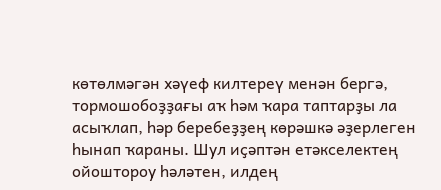көтөлмәгән хәүеф килтереү менән бергә, тормошобоҙҙағы аҡ һәм ҡара таптарҙы ла асыҡлап, һәр беребеҙҙең көрәшкә әҙерлеген һынап ҡараны. Шул иҫәптән етәкселектең ойоштороу һәләтен, илдең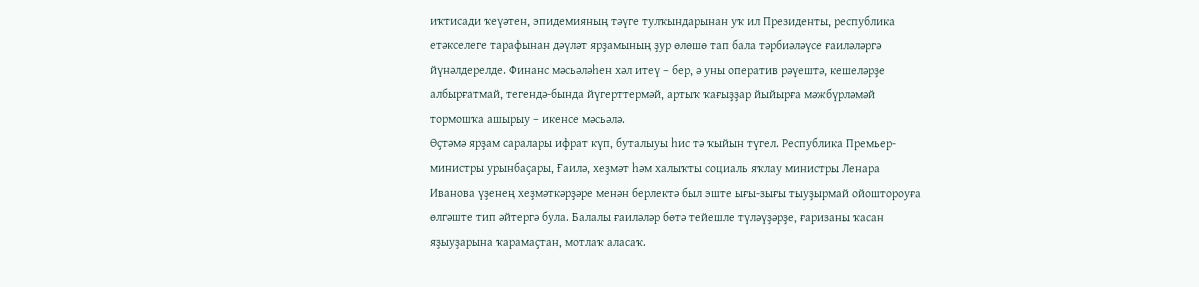иҡтисади ҡеүәтен, эпидемияның тәүге тулҡындарынан уҡ ил Президенты, республика етәкселеге тарафынан дәүләт ярҙамының ҙур өлөшө тап бала тәрбиәләүсе ғаиләләргә йүнәлдерелде. Финанс мәсьәләһен хәл итеү – бер, ә уны оператив рәүештә, кешеләрҙе албырғатмай, тегендә-бында йүгерттермәй, артыҡ ҡағыҙҙар йыйырға мәжбүрләмәй тормошҡа ашырыу – икенсе мәсьәлә.
Өҫтәмә ярҙам саралары ифрат күп, буталыуы һис тә ҡыйын түгел. Республика Премьер-министры урынбаҫары, Ғаилә, хеҙмәт һәм халыҡты социаль яҡлау министры Ленара Иванова үҙенең хеҙмәткәрҙәре менән берлектә был эште ығы-зығы тыуҙырмай ойоштороуға өлгәште тип әйтергә була. Балалы ғаиләләр бөтә тейешле түләүҙәрҙе, ғаризаны ҡасан яҙыуҙарына ҡарамаҫтан, мотлаҡ аласаҡ.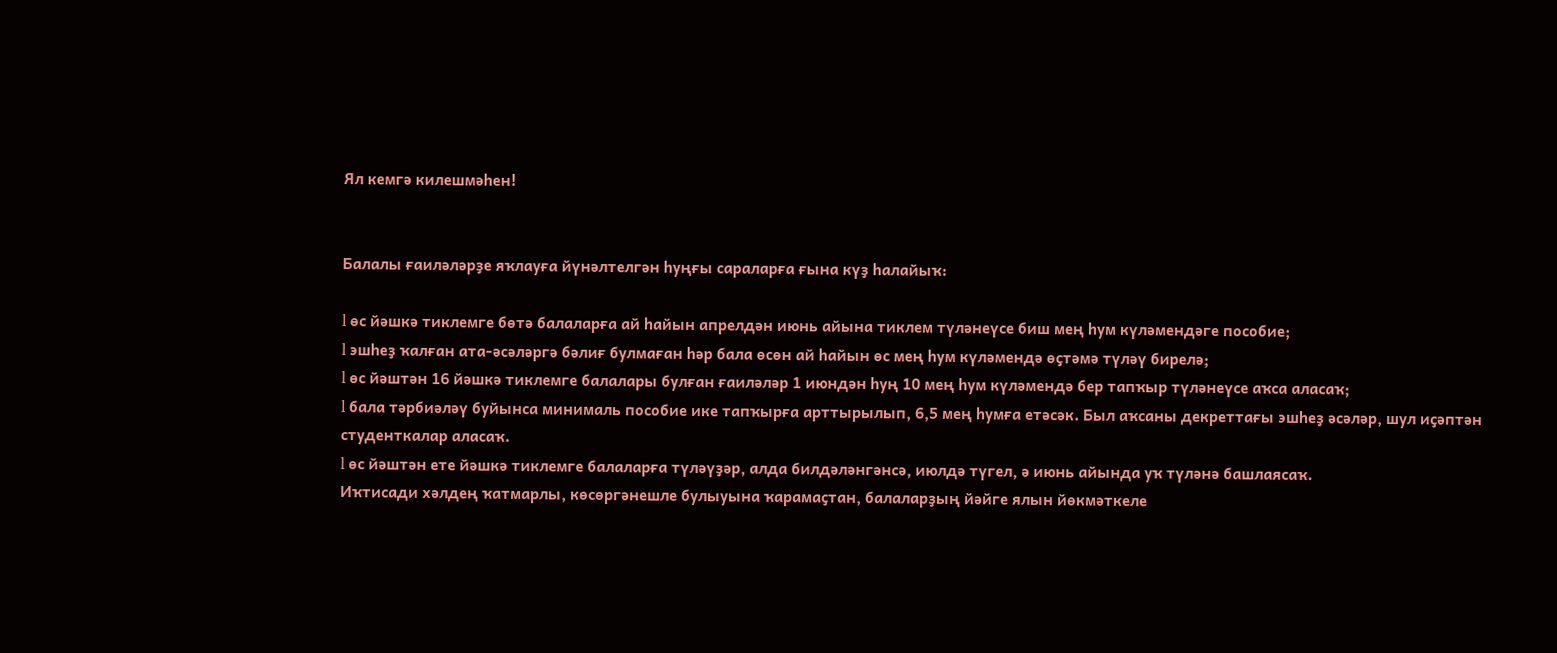Ял кемгә килешмәһен!


Балалы ғаиләләрҙе яҡлауға йүнәлтелгән һуңғы сараларға ғына күҙ һалайыҡ:

l өс йәшкә тиклемге бөтә балаларға ай һайын апрелдән июнь айына тиклем түләнеүсе биш мең һум күләмендәге пособие;
l эшһеҙ ҡалған ата-әсәләргә бәлиғ булмаған һәр бала өсөн ай һайын өс мең һум күләмендә өҫтәмә түләү бирелә;
l өс йәштән 16 йәшкә тиклемге балалары булған ғаиләләр 1 июндән һуң 10 мең һум күләмендә бер тапҡыр түләнеүсе аҡса аласаҡ;
l бала тәрбиәләү буйынса минималь пособие ике тапҡырға арттырылып, 6,5 мең һумға етәсәк. Был аҡсаны декреттағы эшһеҙ әсәләр, шул иҫәптән студенткалар аласаҡ.
l өс йәштән ете йәшкә тиклемге балаларға түләүҙәр, алда билдәләнгәнсә, июлдә түгел, ә июнь айында уҡ түләнә башлаясаҡ.
Иҡтисади хәлдең ҡатмарлы, көсөргәнешле булыуына ҡарамаҫтан, балаларҙың йәйге ялын йөкмәткеле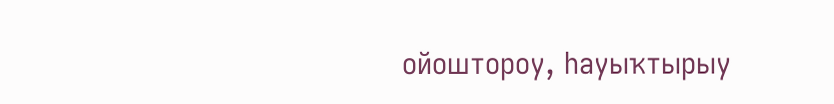ойоштороу, һауыҡтырыу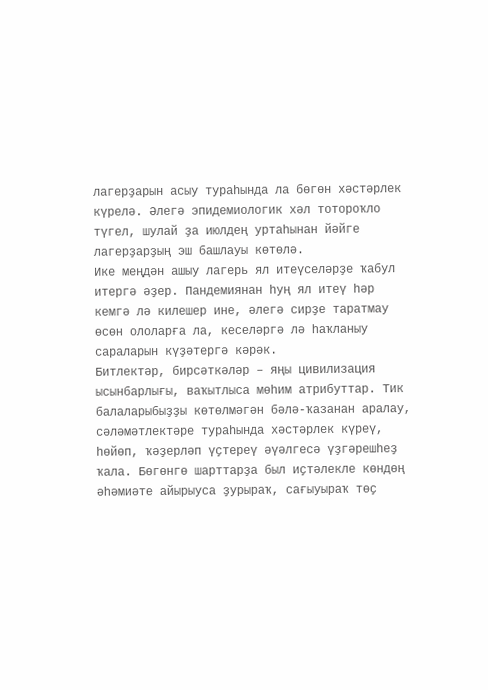лагерҙарын асыу тураһында ла бөгөн хәстәрлек күрелә. Әлегә эпидемиологик хәл тотороҡло түгел, шулай ҙа июлдең уртаһынан йәйге лагерҙарҙың эш башлауы көтөлә.
Ике меңдән ашыу лагерь ял итеүселәрҙе ҡабул итергә әҙер. Пандемиянан һуң ял итеү һәр кемгә лә килешер ине, әлегә сирҙе таратмау өсөн ололарға ла, кеселәргә лә һаҡланыу сараларын күҙәтергә кәрәк.
Битлектәр, бирсәткәләр – яңы цивилизация ысынбарлығы, ваҡытлыса мөһим атрибуттар. Тик балаларыбыҙҙы көтөлмәгән бәлә-ҡазанан аралау, сәләмәтлектәре тураһында хәстәрлек күреү, һөйөп, ҡәҙерләп үҫтереү әүәлгесә үҙгәрешһеҙ ҡала. Бөгөнгө шарттарҙа был иҫтәлекле көндөң әһәмиәте айырыуса ҙурыраҡ, сағыуыраҡ төҫ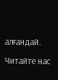алғандай.
Читайте нас